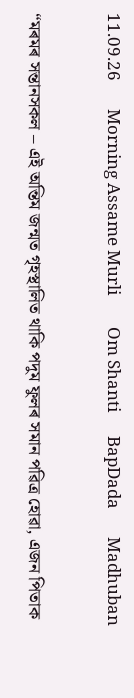11.09.26       Morning Assame Murli        Om Shanti      BapDada       Madhuban


“মৰমৰ সন্তানসকল – এই অন্তিম জন্মত গৃহস্থালিত থাকি পদুম ফুলৰ সমান পৱিত্ৰ হোৱা, এজন পিতাক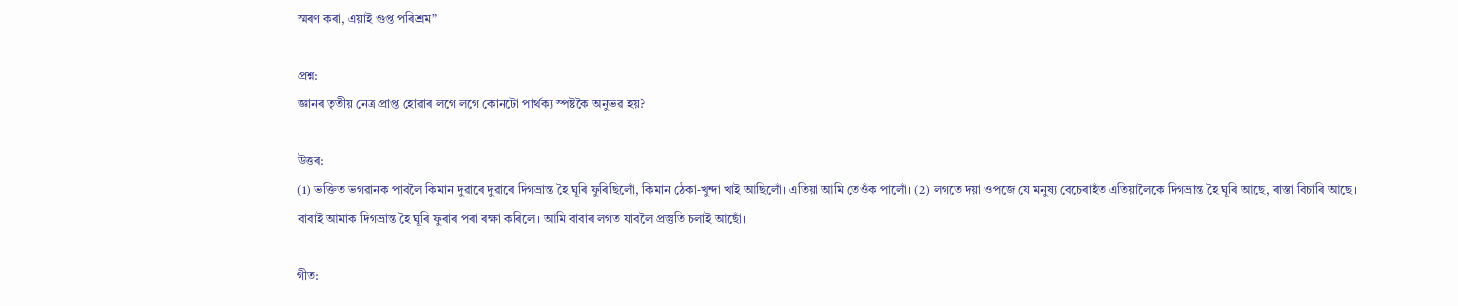স্মৰণ কৰা, এয়াই গুপ্ত পৰিশ্ৰম”

প্ৰশ্ন:
জ্ঞানৰ তৃতীয় নেত্ৰ প্ৰাপ্ত হোৱাৰ লগে লগে কোনটো পাৰ্থক্য স্পষ্টকৈ অনুভৱ হয়?

উত্তৰ:
(1) ভক্তিত ভগৱানক পাবলৈ কিমান দুৱাৰে দুৱাৰে দিগভ্ৰান্ত হৈ ঘূৰি ফুৰিছিলোঁ, কিমান ঠেকা-খুন্দা খাই আছিলোঁ। এতিয়া আমি তেওঁক পালোঁ। (2) লগতে দয়া ওপজে যে মনুষ্য বেচেৰাহঁত এতিয়ালৈকে দিগভ্ৰান্ত হৈ ঘূৰি আছে, ৰাস্তা বিচাৰি আছে। বাবাই আমাক দিগভ্ৰান্ত হৈ ঘূৰি ফুৰাৰ পৰা ৰক্ষা কৰিলে। আমি বাবাৰ লগত যাবলৈ প্ৰস্তুতি চলাই আছোঁ।

গীত: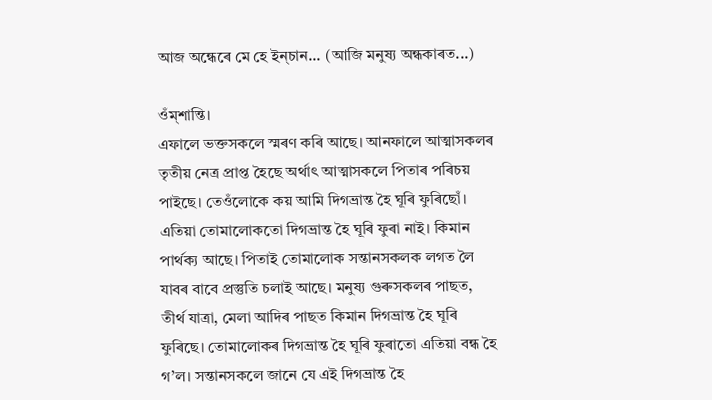আজ অন্ধেৰে মে হে ইন্‌চান... (আজি মনুষ্য অন্ধকাৰত...)

ওঁম্শান্তি।
এফালে ভক্তসকলে স্মৰণ কৰি আছে। আনফালে আত্মাসকলৰ তৃতীয় নেত্ৰ প্ৰাপ্ত হৈছে অৰ্থাৎ আত্মাসকলে পিতাৰ পৰিচয় পাইছে। তেওঁলোকে কয় আমি দিগভ্ৰান্ত হৈ ঘূৰি ফুৰিছোঁ‌। এতিয়া তোমালোকতো দিগভ্ৰান্ত হৈ ঘূৰি ফুৰা নাই। কিমান পাৰ্থক্য আছে। পিতাই তোমালোক সন্তানসকলক লগত লৈ যাবৰ বাবে প্ৰস্তুতি চলাই আছে। মনুষ্য গুৰুসকলৰ পাছত, তীৰ্থ যাত্ৰা, মেলা আদিৰ পাছত কিমান দিগভ্ৰান্ত হৈ ঘূৰি ফুৰিছে। তোমালোকৰ দিগভ্ৰান্ত হৈ ঘূৰি ফুৰাতো এতিয়া বন্ধ হৈ গ’ল। সন্তানসকলে জানে যে এই দিগভ্ৰান্ত হৈ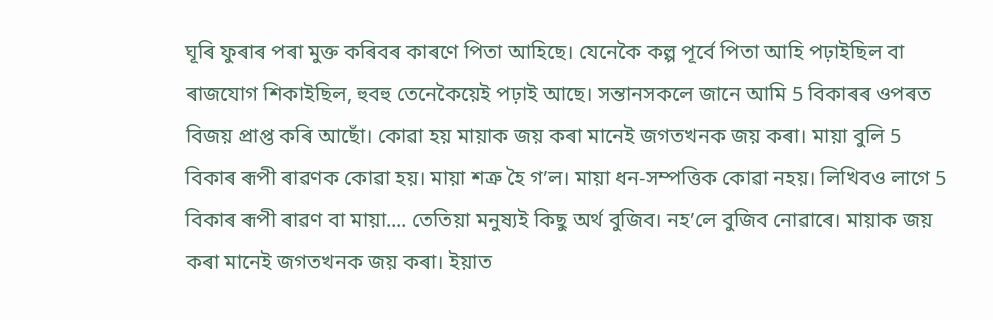ঘূৰি ফুৰাৰ পৰা মুক্ত কৰিবৰ কাৰণে পিতা আহিছে। যেনেকৈ কল্প পূৰ্বে পিতা আহি পঢ়াইছিল বা ৰাজযোগ শিকাইছিল, হুবহু তেনেকৈয়েই পঢ়াই আছে। সন্তানসকলে জানে আমি 5 বিকাৰৰ ওপৰত বিজয় প্ৰাপ্ত কৰি আছোঁ। কোৱা হয় মায়াক জয় কৰা মানেই জগতখনক জয় কৰা। মায়া বুলি 5 বিকাৰ ৰূপী ৰাৱণক কোৱা হয়। মায়া শত্ৰু হৈ গ’ল। মায়া ধন-সম্পত্তিক কোৱা নহয়। লিখিবও লাগে 5 বিকাৰ ৰূপী ৰাৱণ বা মায়া.... তেতিয়া মনুষ্যই কিছু অৰ্থ বুজিব। নহ’লে বুজিব নোৱাৰে। মায়াক জয় কৰা মানেই জগতখনক জয় কৰা। ইয়াত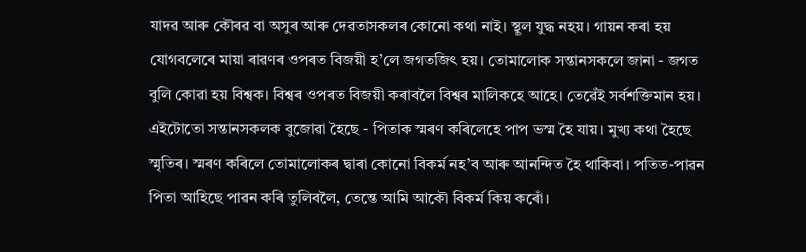যাদৱ আৰু কৌৰৱ বা অসুৰ আৰু দেৱতাসকলৰ কোনো কথা নাই। স্থূল যুদ্ধ নহয়। গায়ন কৰা হয় যোগবলেৰে মায়া ৰাৱণৰ ওপৰত বিজয়ী হ’লে জগতজিৎ হয়। তোমালোক সন্তানসকলে জানা - জগত বুলি কোৱা হয় বিশ্বক। বিশ্বৰ ওপৰত বিজয়ী কৰাবলৈ বিশ্বৰ মালিকহে আহে। তেৱেঁই সৰ্বশক্তিমান হয়। এইটোতো সন্তানসকলক বুজোৱা হৈছে - পিতাক স্মৰণ কৰিলেহে পাপ ভস্ম হৈ যায়। মুখ্য কথা হৈছে স্মৃতিৰ। স্মৰণ কৰিলে তোমালোকৰ দ্বাৰা কোনো বিকৰ্ম নহ’ব আৰু আনন্দিত হৈ থাকিবা। পতিত-পাৱন পিতা আহিছে পাৱন কৰি তুলিবলৈ, তেন্তে আমি আকৌ বিকৰ্ম কিয় কৰোঁ।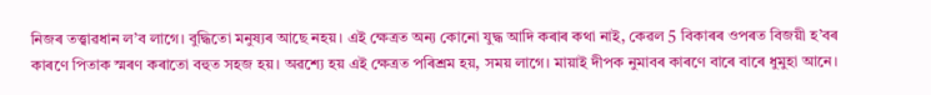নিজৰ তত্ত্বাৱধান ল’ব লাগে। বুদ্ধিতো মনুষ্যৰ আছে নহয়। এই ক্ষেত্ৰত অন্য কোনো যুদ্ধ আদি কৰাৰ কথা নাই, কেৱল 5 বিকাৰৰ ওপৰত বিজয়ী হ’বৰ কাৰণে পিতাক স্মৰণ কৰাতো বহুত সহজ হয়। অৱশ্যে হয় এই ক্ষেত্ৰত পৰিশ্ৰম হয়, সময় লাগে। মায়াই দীপক নুমাবৰ কাৰণে বাৰে বাৰে ধুমুহা আনে।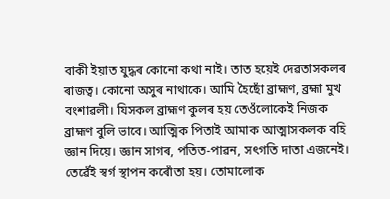বাকী ইয়াত যুদ্ধৰ কোনো কথা নাই। তাত হয়েই দেৱতাসকলৰ ৰাজত্ব। কোনো অসুৰ নাথাকে। আমি হৈছোঁ ব্ৰাহ্মণ, ব্ৰহ্মা মুখ বংশাৱলী। যিসকল ব্ৰাহ্মণ কুলৰ হয় তেওঁলোকেই নিজক ব্ৰাহ্মণ বুলি ভাবে। আত্মিক পিতাই আমাক আত্মাসকলক বহি জ্ঞান দিয়ে। জ্ঞান সাগৰ, পতিত-পাৱন, সৎগতি দাতা এজনেই। তেৱেঁই স্বৰ্গ স্থাপন কৰোঁতা হয়। তোমালোক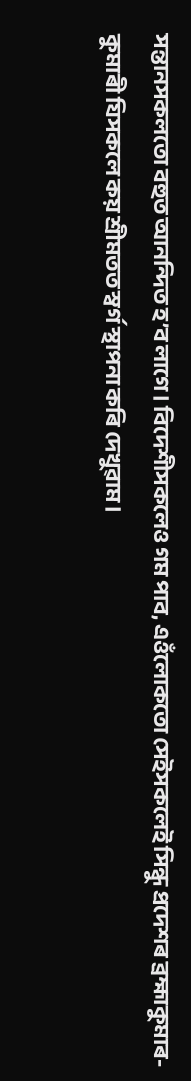সন্তানসকলতো বহুত আনন্দিত হ’ব লাগে। বিদেশীসকলেও গম পাব, এওঁলোকতো সেইসকলেই সিন্ধু প্ৰদেশৰ ব্ৰহ্মাকুমাৰ-কুমাৰী যিসকলে কয় শ্ৰীমতত স্বৰ্গ স্থাপনা কৰি দেখুৱাম।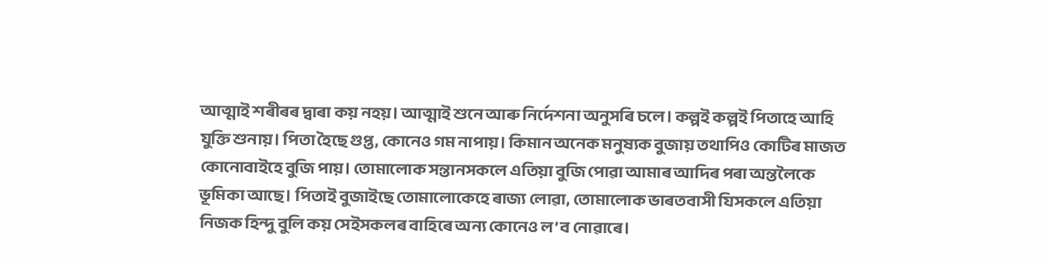আত্মাই শৰীৰৰ দ্বাৰা কয় নহয়। আত্মাই শুনে আৰু নিৰ্দেশনা অনুসৰি চলে। কল্পই কল্পই পিতাহে আহি যুক্তি শুনায়। পিতা হৈছে গুপ্ত, কোনেও গম নাপায়। কিমান অনেক মনুষ্যক বুজায় তথাপিও কোটিৰ মাজত কোনোবাইহে বুজি পায়। তোমালোক সন্তানসকলে এতিয়া বুজি পোৱা আমাৰ আদিৰ পৰা অন্তলৈকে ভূমিকা আছে। পিতাই বুজাইছে তোমালোকেহে ৰাজ্য লোৱা, তোমালোক ভাৰতবাসী যিসকলে এতিয়া নিজক হিন্দু বুলি কয় সেইসকলৰ বাহিৰে অন্য কোনেও ল’ব নোৱাৰে।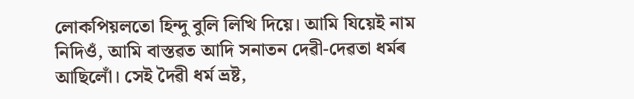লোকপিয়লতো হিন্দু বুলি লিখি দিয়ে। আমি যিয়েই নাম নিদিওঁ, আমি বাস্তৱত আদি সনাতন দেৱী-দেৱতা ধৰ্মৰ আছিলোঁ। সেই দৈৱী ধৰ্ম ভ্ৰষ্ট,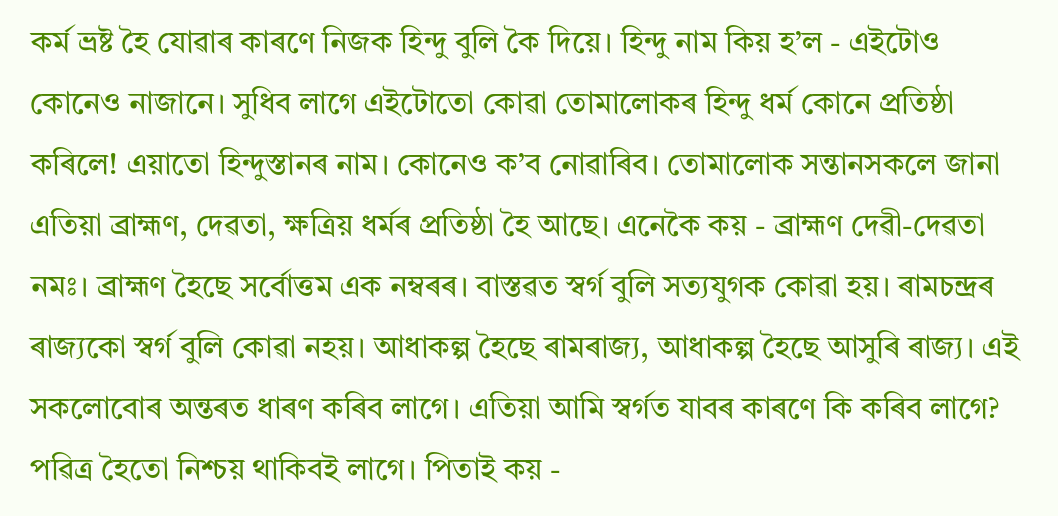কৰ্ম ভ্ৰষ্ট হৈ যোৱাৰ কাৰণে নিজক হিন্দু বুলি কৈ দিয়ে। হিন্দু নাম কিয় হ’ল - এইটোও কোনেও নাজানে। সুধিব লাগে এইটোতো কোৱা তোমালোকৰ হিন্দু ধৰ্ম কোনে প্ৰতিষ্ঠা কৰিলে! এয়াতো হিন্দুস্তানৰ নাম। কোনেও ক’ব নোৱাৰিব। তোমালোক সন্তানসকলে জানা এতিয়া ব্ৰাহ্মণ, দেৱতা, ক্ষত্ৰিয় ধৰ্মৰ প্ৰতিষ্ঠা হৈ আছে। এনেকৈ কয় - ব্ৰাহ্মণ দেৱী-দেৱতা নমঃ। ব্ৰাহ্মণ হৈছে সৰ্বোত্তম এক নম্বৰৰ। বাস্তৱত স্বৰ্গ বুলি সত্যযুগক কোৱা হয়। ৰামচন্দ্ৰৰ ৰাজ্যকো স্বৰ্গ বুলি কোৱা নহয়। আধাকল্প হৈছে ৰামৰাজ্য, আধাকল্প হৈছে আসুৰি ৰাজ্য। এই সকলোবোৰ অন্তৰত ধাৰণ কৰিব লাগে। এতিয়া আমি স্বৰ্গত যাবৰ কাৰণে কি কৰিব লাগে? পৱিত্র হৈতো নিশ্চয় থাকিবই লাগে। পিতাই কয় -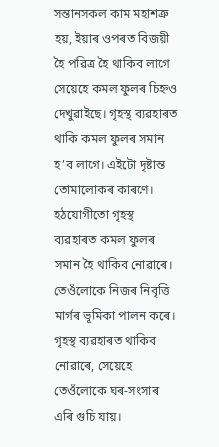সন্তানসকল কাম মহাশত্ৰু হয়, ইয়াৰ ওপৰত বিজয়ী হৈ পৱিত্র হৈ থাকিব লাগে সেয়েহে কমল ফুলৰ চিহ্নও দেখুৱাইছে। গৃহস্থ ব্যৱহাৰত থাকি কমল ফুলৰ সমান হ’ব লাগে। এইটো দৃষ্টান্ত তোমালোকৰ কাৰণে। হঠযোগীতো গৃহস্থ ব্যৱহাৰত কমল ফুলৰ সমান হৈ থাকিব নোৱাৰে। তেওঁলোকে নিজৰ নিবৃত্তি মাৰ্গৰ ভূমিকা পালন কৰে। গৃহস্থ ব্যৱহাৰত থাকিব নোৱাৰে, সেয়েহে তেওঁলোকে ঘৰ-সংসাৰ এৰি গুচি যায়।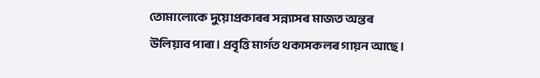তোমালোকে দুয়োপ্ৰকাৰৰ সন্ন্যাসৰ মাজত অন্তৰ উলিয়াব পাৰা। প্ৰবৃত্তি মাৰ্গত থকাসকলৰ গায়ন আছে।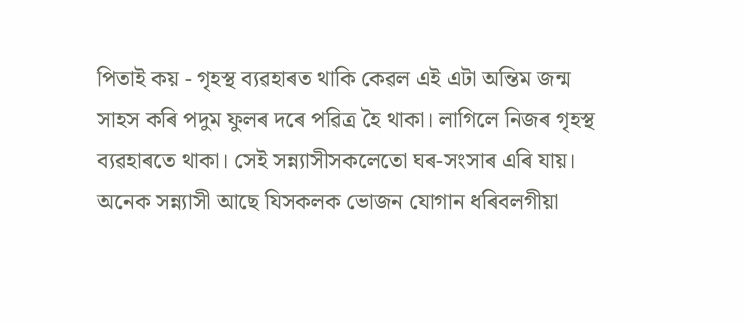পিতাই কয় - গৃহস্থ ব্যৱহাৰত থাকি কেৱল এই এটা অন্তিম জন্ম সাহস কৰি পদুম ফুলৰ দৰে পৱিত্ৰ হৈ থাকা। লাগিলে নিজৰ গৃহস্থ ব্যৱহাৰতে থাকা। সেই সন্ন্যাসীসকলেতো ঘৰ-সংসাৰ এৰি যায়। অনেক সন্ন্যাসী আছে যিসকলক ভোজন যোগান ধৰিবলগীয়া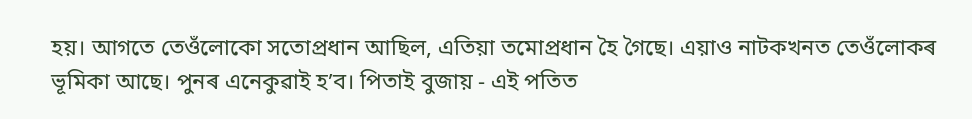হয়। আগতে তেওঁলোকো সতোপ্ৰধান আছিল, এতিয়া তমোপ্ৰধান হৈ গৈছে। এয়াও নাটকখনত তেওঁলোকৰ ভূমিকা আছে। পুনৰ এনেকুৱাই হ’ব। পিতাই বুজায় - এই পতিত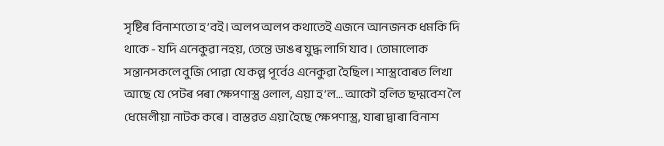সৃষ্টিৰ বিনাশতো হ’বই। অলপ অলপ কথাতেই এজনে আনজনক ধমকি দি থাকে - যদি এনেকুৱা নহয়, তেন্তে ডাঙৰ যুদ্ধ লাগি যাব। তোমালোক সন্তানসকলে বুজি পোৱা যে কল্প পূৰ্বেও এনেকুৱা হৈছিল। শাস্ত্ৰবোৰত লিখা আছে যে পেটৰ পৰা ক্ষেপণাস্ত্ৰ ওলাল, এয়া হ’ল… আকৌ হলিত ছদ্মবেশ লৈ ধেমেলীয়া নাটক কৰে। বাস্তৱত এয়া হৈছে ক্ষেপণাস্ত্ৰ, যাৰা দ্বাৰা বিনাশ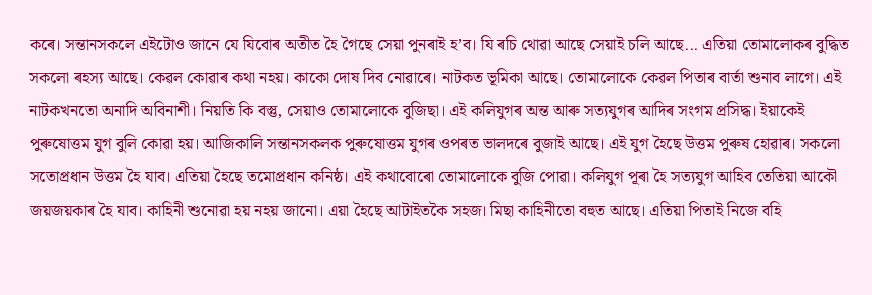কৰে। সন্তানসকলে এইটোও জানে যে যিবোৰ অতীত হৈ গৈছে সেয়া পুনৰাই হ’ব। যি ৰচি থোৱা আছে সেয়াই চলি আছে... এতিয়া তোমালোকৰ বুদ্ধিত সকলো ৰহস্য আছে। কেৱল কোৱাৰ কথা নহয়। কাকো দোষ দিব নোৱাৰে। নাটকত ভূমিকা আছে। তোমালোকে কেৱল পিতাৰ বাৰ্তা শুনাব লাগে। এই নাটকখনতো অনাদি অবিনাশী। নিয়তি কি বস্তু, সেয়াও তোমালোকে বুজিছা। এই কলিযুগৰ অন্ত আৰু সত্যযুগৰ আদিৰ সংগম প্ৰসিদ্ধ। ইয়াকেই পুৰুষোত্তম যুগ বুলি কোৱা হয়। আজিকালি সন্তানসকলক পুৰুষোত্তম যুগৰ ওপৰত ভালদৰে বুজাই আছে। এই যুগ হৈছে উত্তম পুৰুষ হোৱাৰ। সকলো সতোপ্ৰধান উত্তম হৈ যাব। এতিয়া হৈছে তমোপ্ৰধান কনিষ্ঠ। এই কথাবোৰো তোমালোকে বুজি পোৱা। কলিযুগ পূৰা হৈ সত্যযুগ আহিব তেতিয়া আকৌ জয়জয়কাৰ হৈ যাব। কাহিনী শুনোৱা হয় নহয় জানো। এয়া হৈছে আটাইতকৈ সহজ। মিছা কাহিনীতো বহুত আছে। এতিয়া পিতাই নিজে বহি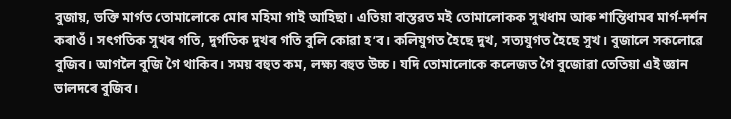বুজায়, ভক্তি মাৰ্গত তোমালোকে মোৰ মহিমা গাই আহিছা। এতিয়া বাস্তৱত মই তোমালোকক সুখধাম আৰু শান্তিধামৰ মাৰ্গ-দৰ্শন কৰাওঁ। সৎগতিক সুখৰ গতি, দুৰ্গতিক দুখৰ গতি বুলি কোৱা হ’ব। কলিযুগত হৈছে দুখ, সত্যযুগত হৈছে সুখ। বুজালে সকলোৱে বুজিব। আগলৈ বুজি গৈ থাকিব। সময় বহুত কম, লক্ষ্য বহুত উচ্চ। যদি তোমালোকে কলেজত গৈ বুজোৱা তেতিয়া এই জ্ঞান ভালদৰে বুজিব।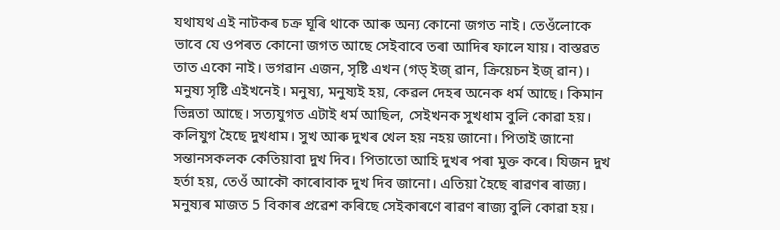যথাযথ এই নাটকৰ চক্ৰ ঘূৰি থাকে আৰু অন্য কোনো জগত নাই। তেওঁলোকে ভাবে যে ওপৰত কোনো জগত আছে সেইবাবে তৰা আদিৰ ফালে যায়। বাস্তৱত তাত একো নাই। ভগৱান এজন, সৃষ্টি এখন (গড্‌ ইজ্‌ ৱান, ক্ৰিয়েচন ইজ্‌ ৱান)। মনুষ্য সৃষ্টি এইখনেই। মনুষ্য, মনুষ্যই হয়, কেৱল দেহৰ অনেক ধৰ্ম আছে। কিমান ভিন্নতা আছে। সত্যযুগত এটাই ধৰ্ম আছিল, সেইখনক সুখধাম বুলি কোৱা হয়। কলিযুগ হৈছে দুখধাম। সুখ আৰু দুখৰ খেল হয় নহয় জানো। পিতাই জানো সন্তানসকলক কেতিয়াবা দুখ দিব। পিতাতো আহি দুখৰ পৰা মুক্ত কৰে। যিজন দুখ হৰ্তা হয়, তেওঁ আকৌ কাৰোবাক দুখ দিব জানো। এতিয়া হৈছে ৰাৱণৰ ৰাজ্য। মনুষ্যৰ মাজত 5 বিকাৰ প্ৰৱেশ কৰিছে সেইকাৰণে ৰাৱণ ৰাজ্য বুলি কোৱা হয়।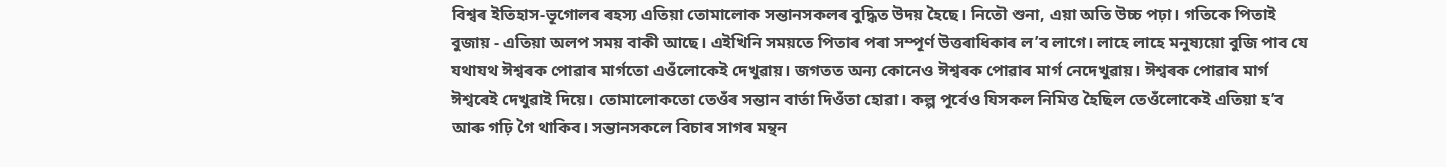বিশ্বৰ ইতিহাস-ভূগোলৰ ৰহস্য এতিয়া তোমালোক সন্তানসকলৰ বুদ্ধিত উদয় হৈছে। নিতৌ শুনা, এয়া অতি উচ্চ পঢ়া। গতিকে পিতাই বুজায় - এতিয়া অলপ সময় বাকী আছে। এইখিনি সময়তে পিতাৰ পৰা সম্পূৰ্ণ উত্তৰাধিকাৰ ল’ব লাগে। লাহে লাহে মনুষ্যয়ো বুজি পাব যে যথাযথ ঈশ্বৰক পোৱাৰ মাৰ্গতো এওঁলোকেই দেখুৱায়। জগতত অন্য কোনেও ঈশ্বৰক পোৱাৰ মাৰ্গ নেদেখুৱায়। ঈশ্বৰক পোৱাৰ মাৰ্গ ঈশ্বৰেই দেখুৱাই দিয়ে। তোমালোকতো তেওঁৰ সন্তান বাৰ্তা দিওঁতা হোৱা। কল্প পূৰ্বেও যিসকল নিমিত্ত হৈছিল তেওঁলোকেই এতিয়া হ’ব আৰু গঢ়ি গৈ থাকিব। সন্তানসকলে বিচাৰ সাগৰ মন্থন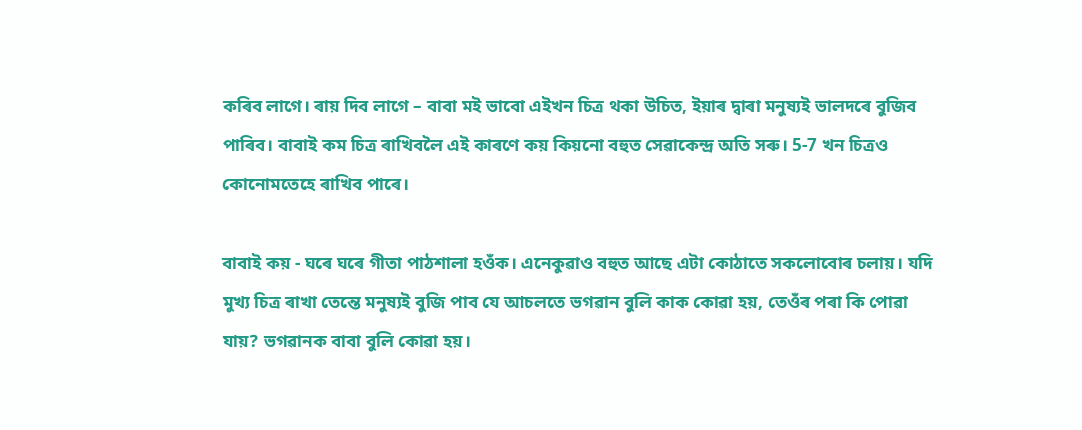কৰিব লাগে। ৰায় দিব লাগে – বাবা মই ভাবো এইখন চিত্ৰ থকা উচিত, ইয়াৰ দ্বাৰা মনুষ্যই ভালদৰে বুজিব পাৰিব। বাবাই কম চিত্ৰ ৰাখিবলৈ এই কাৰণে কয় কিয়নো বহুত সেৱাকেন্দ্ৰ অতি সৰু। 5-7 খন চিত্ৰও কোনোমতেহে ৰাখিব পাৰে।

বাবাই কয় - ঘৰে ঘৰে গীতা পাঠশালা হওঁক। এনেকুৱাও বহুত আছে এটা কোঠাতে সকলোবোৰ চলায়। যদি মুখ্য চিত্ৰ ৰাখা তেন্তে মনুষ্যই বুজি পাব যে আচলতে ভগৱান বুলি কাক কোৱা হয়, তেওঁৰ পৰা কি পোৱা যায়? ভগৱানক বাবা বুলি কোৱা হয়।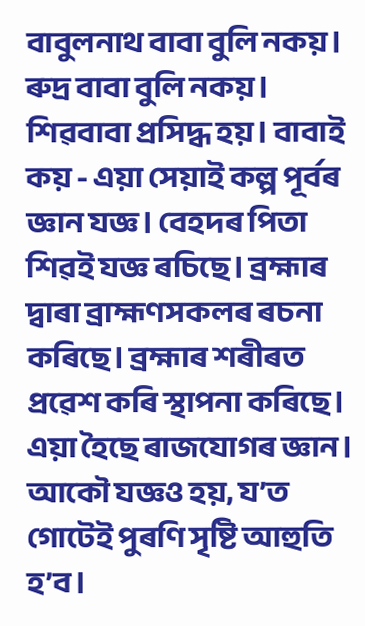বাবুলনাথ বাবা বুলি নকয়। ৰুদ্ৰ বাবা বুলি নকয়। শিৱবাবা প্ৰসিদ্ধ হয়। বাবাই কয় - এয়া সেয়াই কল্প পূৰ্বৰ জ্ঞান যজ্ঞ। বেহদৰ পিতা শিৱই যজ্ঞ ৰচিছে। ব্ৰহ্মাৰ দ্বাৰা ব্ৰাহ্মণসকলৰ ৰচনা কৰিছে। ব্ৰহ্মাৰ শৰীৰত প্ৰৱেশ কৰি স্থাপনা কৰিছে। এয়া হৈছে ৰাজযোগৰ জ্ঞান। আকৌ যজ্ঞও হয়, য’ত গোটেই পুৰণি সৃষ্টি আহুতি হ’ব।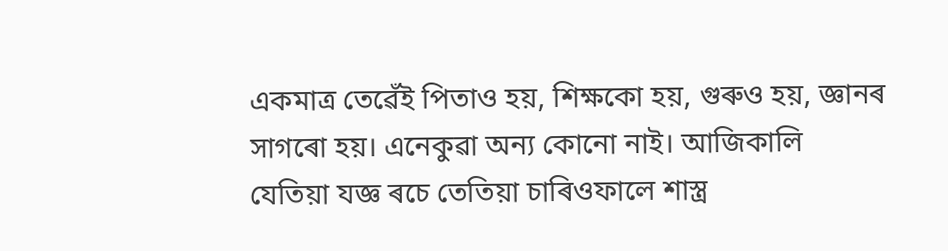একমাত্ৰ তেৱেঁই পিতাও হয়, শিক্ষকো হয়, গুৰুও হয়, জ্ঞানৰ সাগৰো হয়। এনেকুৱা অন্য কোনো নাই। আজিকালি যেতিয়া যজ্ঞ ৰচে তেতিয়া চাৰিওফালে শাস্ত্ৰ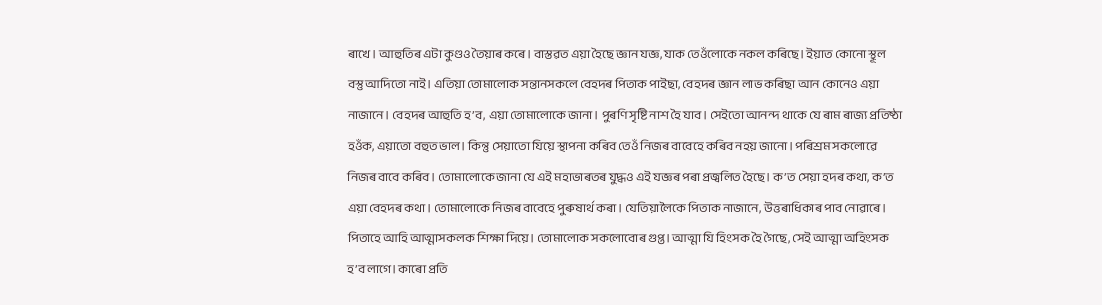ৰাখে। আহুতিৰ এটা কুণ্ডও তৈয়াৰ কৰে। বাস্তৱত এয়া হৈছে জ্ঞান যজ্ঞ, যাক তেওঁলোকে নকল কৰিছে। ইয়াত কোনো স্থূল বস্তু আদিতো নাই। এতিয়া তোমালোক সন্তানসকলে বেহদৰ পিতাক পাইছা, বেহদৰ জ্ঞান লাভ কৰিছা আন কোনেও এয়া নাজানে। বেহদৰ আহুতি হ’ব, এয়া তোমালোকে জানা। পুৰণি সৃষ্টি নাশ হৈ যাব। সেইতো আনন্দ থাকে যে ৰাম ৰাজ্য প্ৰতিষ্ঠা হওঁক, এয়াতো বহুত ভাল। কিন্তু সেয়াতো যিয়ে স্থাপনা কৰিব তেওঁ নিজৰ বাবেহে কৰিব নহয় জানো। পৰিশ্ৰম সকলোৱে নিজৰ বাবে কৰিব। তোমালোকে জানা যে এই মহাভাৰতৰ যুদ্ধও এই যজ্ঞৰ পৰা প্ৰজ্বলিত হৈছে। ক’ত সেয়া হদৰ কথা, ক’ত এয়া বেহদৰ কথা। তোমালোকে নিজৰ বাবেহে পুৰুষাৰ্থ কৰা। যেতিয়ালৈকে পিতাক নাজানে, উত্তৰাধিকাৰ পাব নোৱাৰে। পিতাহে আহি আত্মাসকলক শিক্ষা দিয়ে। তোমালোক সকলোবোৰ গুপ্ত। আত্মা যি হিংসক হৈ গৈছে, সেই আত্মা অহিংসক হ’ব লাগে। কাৰো প্ৰতি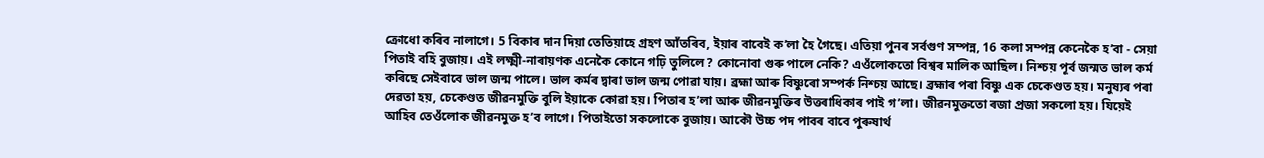ক্ৰোধো কৰিব নালাগে। 5 বিকাৰ দান দিয়া তেতিয়াহে গ্ৰহণ আঁতৰিব, ইয়াৰ বাবেই ক’লা হৈ গৈছে। এতিয়া পুনৰ সৰ্বগুণ সম্পন্ন, 16 কলা সম্পন্ন কেনেকৈ হ’বা - সেয়া পিতাই বহি বুজায়। এই লক্ষ্মী-নাৰায়ণক এনেকৈ কোনে গঢ়ি তুলিলে? কোনোবা গুৰু পালে নেকি? এওঁলোকতো বিশ্বৰ মালিক আছিল। নিশ্চয় পূৰ্ব জন্মত ভাল কৰ্ম কৰিছে সেইবাবে ভাল জন্ম পালে। ভাল কৰ্মৰ দ্বাৰা ভাল জন্ম পোৱা যায়। ব্ৰহ্মা আৰু বিষ্ণুৰো সম্পৰ্ক নিশ্চয় আছে। ব্ৰহ্মাৰ পৰা বিষ্ণু এক চেকেণ্ডত হয়। মনুষ্যৰ পৰা দেৱতা হয়, চেকেণ্ডত জীৱনমুক্তি বুলি ইয়াকে কোৱা হয়। পিতাৰ হ’লা আৰু জীৱনমুক্তিৰ উত্তৰাধিকাৰ পাই গ’লা। জীৱনমুক্ততো ৰজা প্ৰজা সকলো হয়। যিয়েই আহিব তেওঁলোক জীৱনমুক্ত হ’ব লাগে। পিতাইতো সকলোকে বুজায়। আকৌ উচ্চ পদ পাবৰ বাবে পুৰুষাৰ্থ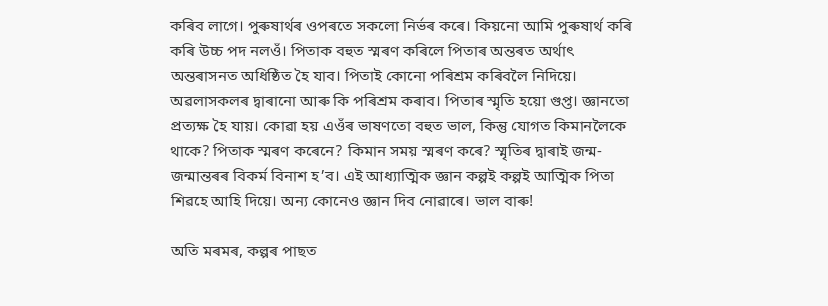কৰিব লাগে। পুৰুষাৰ্থৰ ওপৰতে সকলো নিৰ্ভৰ কৰে। কিয়নো আমি পুৰুষাৰ্থ কৰি কৰি উচ্চ পদ নলওঁ। পিতাক বহুত স্মৰণ কৰিলে পিতাৰ অন্তৰত অৰ্থাৎ অন্তৰাসনত অধিষ্ঠিত হৈ যাব। পিতাই কোনো পৰিশ্ৰম কৰিবলৈ নিদিয়ে। অৱলাসকলৰ দ্বাৰানো আৰু কি পৰিশ্ৰম কৰাব। পিতাৰ স্মৃতি হয়ো গুপ্ত। জ্ঞানতো প্ৰত্যক্ষ হৈ যায়। কোৱা হয় এওঁৰ ভাষণতো বহুত ভাল, কিন্তু যোগত কিমানলৈকে থাকে? পিতাক স্মৰণ কৰেনে? কিমান সময় স্মৰণ কৰে? স্মৃতিৰ দ্বাৰাই জন্ম-জন্মান্তৰৰ বিকৰ্ম বিনাশ হ’ব। এই আধ্যাত্মিক জ্ঞান কল্পই কল্পই আত্মিক পিতা শিৱহে আহি দিয়ে। অন্য কোনেও জ্ঞান দিব নোৱাৰে। ভাল বাৰু!

অতি মৰমৰ, কল্পৰ পাছত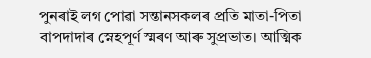পুনৰাই লগ পোৱা সন্তানসকলৰ প্ৰতি মাতা-পিতা বাপদাদাৰ স্নেহপূৰ্ণ স্মৰণ আৰু সুপ্ৰভাত। আত্মিক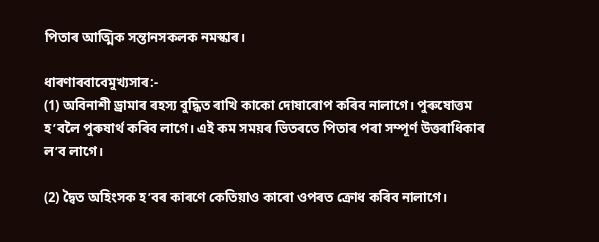পিতাৰ আত্মিক সন্তানসকলক নমস্কাৰ।

ধাৰণাৰবাবেমুখ্যসাৰ:-
(1) অবিনাশী ড্ৰামাৰ ৰহস্য বুদ্ধিত ৰাখি কাকো দোষাৰোপ কৰিব নালাগে। পুৰুষোত্তম হ’বলৈ পুৰুষাৰ্থ কৰিব লাগে। এই কম সময়ৰ ভিতৰতে পিতাৰ পৰা সম্পূৰ্ণ উত্তৰাধিকাৰ ল’ব লাগে।

(2) দ্বৈত অহিংসক হ’বৰ কাৰণে কেতিয়াও কাৰো ওপৰত ক্ৰোধ কৰিব নালাগে।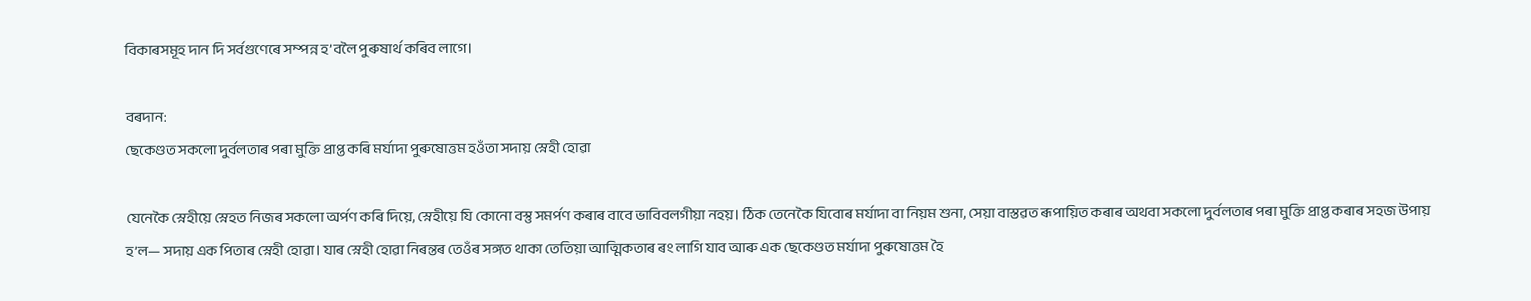বিকাৰসমূহ দান দি সৰ্বগুণেৰে সম্পন্ন হ’বলৈ পুৰুষাৰ্থ কৰিব লাগে।

বৰদান:
ছেকেণ্ডত সকলো দুৰ্বলতাৰ পৰা মুক্তি প্ৰাপ্ত কৰি মৰ্যাদা পুৰুষোত্তম হওঁতা সদায় স্নেহী হোৱা

যেনেকৈ স্নেহীয়ে স্নেহত নিজৰ সকলো অৰ্পণ কৰি দিয়ে, স্নেহীয়ে যি কোনো বস্তু সমৰ্পণ কৰাৰ বাবে ভাবিবলগীয়া নহয়। ঠিক তেনেকৈ যিবোৰ মৰ্যাদা বা নিয়ম শুনা, সেয়া বাস্তৱত ৰূপায়িত কৰাৰ অথবা সকলো দুৰ্বলতাৰ পৰা মুক্তি প্ৰাপ্ত কৰাৰ সহজ উপায় হ’ল— সদায় এক পিতাৰ স্নেহী হোৱা। যাৰ স্নেহী হোৱা নিৰন্তৰ তেওঁৰ সঙ্গত থাকা তেতিয়া আত্মিকতাৰ ৰং লাগি যাব আৰু এক ছেকেণ্ডত মৰ্যাদা পুৰুষোত্তম হৈ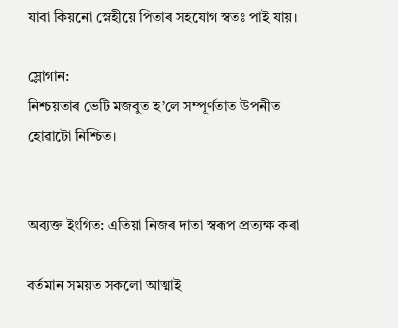যাবা কিয়নো স্নেহীয়ে পিতাৰ সহযোগ স্বতঃ পাই যায়।

স্লোগান:
নিশ্চয়তাৰ ভেটি মজবুত হ’লে সম্পূৰ্ণতাত উপনীত হোৱাটো নিশ্চিত।


অব্যক্ত ইংগিত: এতিয়া নিজৰ দাতা স্বৰূপ প্ৰত্যক্ষ কৰা

বৰ্তমান সময়ত সকলো আত্মাই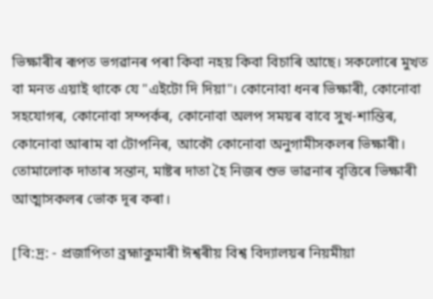ভিক্ষাৰীৰ ৰূপত ভগৱানৰ পৰা কিবা নহয় কিবা বিচাৰি আছে। সকলোৰে মুখত বা মনত এয়াই থাকে যে "এইটো দি দিয়া"। কোনোবা ধনৰ ভিক্ষাৰী, কোনোবা সহযোগৰ, কোনোবা সম্পৰ্কৰ, কোনোবা অলপ সময়ৰ বাবে সুখ-শান্তিৰ, কোনোবা আৰাম বা টোপনিৰ, আকৌ কোনোবা অনুগামীসকলৰ ভিক্ষাৰী। তোমালোক দাতাৰ সন্তান, মাষ্টৰ দাতা হৈ নিজৰ শুভ ভাৱনাৰ বৃত্তিৰে ভিক্ষাৰী আত্মাসকলৰ ভোক দূৰ কৰা।

[বি:দ্ৰ: - প্ৰজাপিতা ব্ৰহ্মাকুমাৰী ঈশ্বৰীয় বিশ্ব বিদ্যালয়ৰ নিয়মীয়া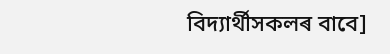বিদ্যাৰ্থীসকলৰ বাবে]